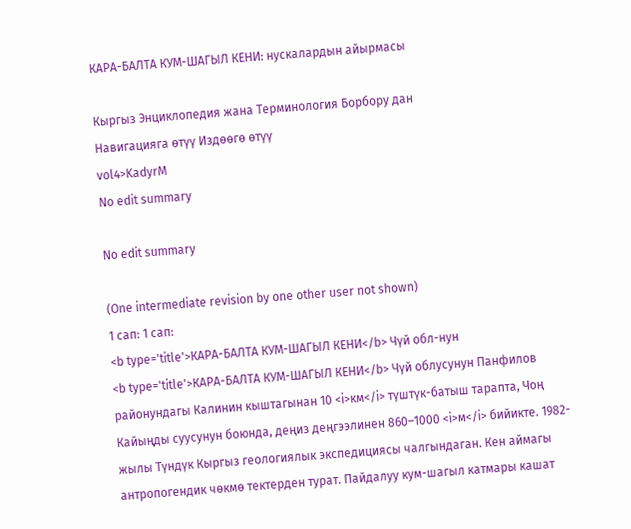КАРА-БАЛТА КУМ-ШАГЫЛ КЕНИ: нускалардын айырмасы

Кыргыз Энциклопедия жана Терминология Борбору дан
Навигацияга өтүү Издөөгө өтүү
vol4>KadyrM
No edit summary

No edit summary

(One intermediate revision by one other user not shown)
1 сап: 1 сап:
<b type='title'>КАРА-БАЛТА КУМ-ШАГЫЛ КЕНИ</b> Чүй обл-нун
<b type='title'>КАРА-БАЛТА КУМ-ШАГЫЛ КЕНИ</b> Чүй облусунун Панфилов районундагы Калинин кыштагынан 10 <i>км</i> түштүк-батыш тарапта, Чоң Кайыңды суусунун боюнда, деңиз деңгээлинен 860–1000 <i>м</i> бийикте. 1982-жылы Түндүк Кыргыз геологиялык экспедициясы чалгындаган. Кен аймагы антропогендик чөкмө тектерден турат. Пайдалуу кум-шагыл катмары кашат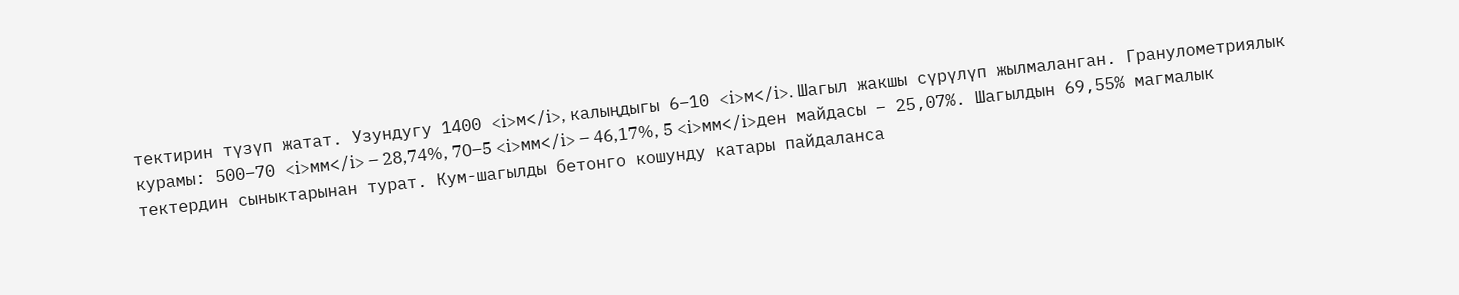тектирин түзүп жатат. Узундугу 1400 <i>м</i>, калыңдыгы 6–10 <i>м</i>. Шагыл жакшы сүрүлүп жылмаланган. Гранулометриялык курамы: 500–70 <i>мм</i> – 28,74%, 70–5 <i>мм</i> – 46,17%, 5 <i>мм</i>ден майдасы – 25,07%. Шагылдын 69,55% магмалык тектердин сыныктарынан турат. Кум-шагылды бетонго кошунду катары пайдаланса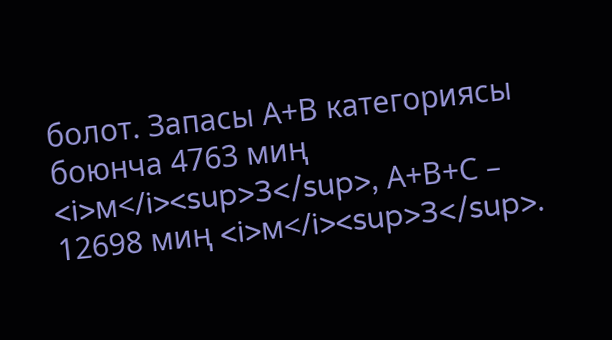болот. Запасы А+В категориясы боюнча 4763 миң <i>м</i><sup>3</sup>, А+В+С – 12698 миң <i>м</i><sup>3</sup>.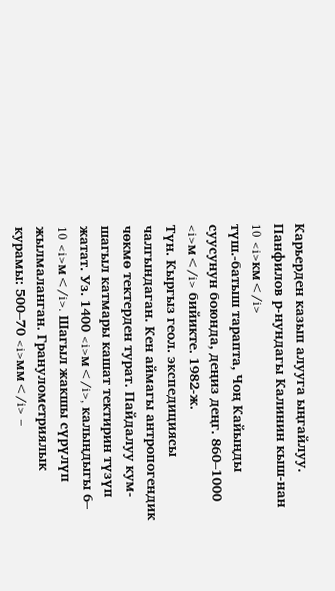Карьерден казып алууга ыңгайлуу.
Панфилов р-нундагы Калинин кыш-нан 10 <i>км</i>
түш.-батыш тарапта, Чоң Кайыңды суусунун боюнда, деңиз деңг. 860–1000 <i>м</i> бийикте. 1982-ж.
Түн. Кыргыз геол. экспедициясы чалгындаган. Кен аймагы антропогендик чөкмө тектерден турат. Пайдалуу кум-шагыл катмары кашат тектирин түзүп жатат. Уз. 1400 <i>м</i>, калыңдыгы 6–
10 <i>м</i>. Шагыл жакшы сүрүлүп жылмаланган. Гранулометриялык курамы: 500–70 <i>мм</i> –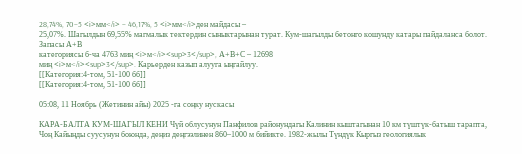28,74%, 70–5 <i>мм</i> – 46,17%, 5 <i>мм</i>ден майдасы –
25,07%. Шагылдын 69,55% магмалык тектердин сыныктарынан турат. Кум-шагылды бетонго кошунду катары пайдаланса болот. Запасы А+В
категориясы б-ча 4763 миң <i>м</i><sup>3</sup>, А+В+С – 12698
миң <i>м</i><sup>3</sup>. Карьерден казып алууга ыңгайлуу.
[[Категория:4-том, 51-100 бб]]
[[Категория:4-том, 51-100 бб]]

05:08, 11 Ноябрь (Жетинин айы) 2025 -га соңку нускасы

КАРА-БАЛТА КУМ-ШАГЫЛ КЕНИ Чүй облусунун Панфилов районундагы Калинин кыштагынан 10 км түштүк-батыш тарапта, Чоң Кайыңды суусунун боюнда, деңиз деңгээлинен 860–1000 м бийикте. 1982-жылы Түндүк Кыргыз геологиялык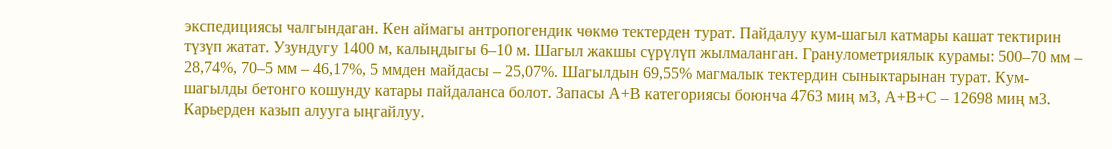экспедициясы чалгындаган. Кен аймагы антропогендик чөкмө тектерден турат. Пайдалуу кум-шагыл катмары кашат тектирин түзүп жатат. Узундугу 1400 м, калыңдыгы 6–10 м. Шагыл жакшы сүрүлүп жылмаланган. Гранулометриялык курамы: 500–70 мм – 28,74%, 70–5 мм – 46,17%, 5 ммден майдасы – 25,07%. Шагылдын 69,55% магмалык тектердин сыныктарынан турат. Кум-шагылды бетонго кошунду катары пайдаланса болот. Запасы А+В категориясы боюнча 4763 миң м3, А+В+С – 12698 миң м3. Карьерден казып алууга ыңгайлуу.